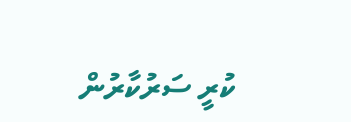ކުރީ ސަރުކާރުން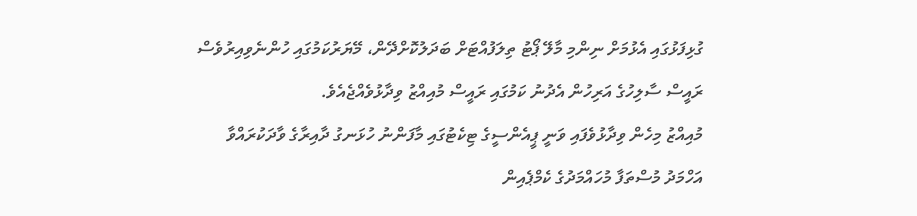ގުޅިފަޅުގައި އެޅުމަށް ނިންމި މާލޭ ޕޯޓު ތިލަފުއްޓަށް ބަދަލުކޮށްދޭން، މޭޔަރުކަމުގައި ހުންނެވިއިރުވެސް ރައީސް ސާލިހުގެ އަރިހުން އެދުނު ކަމުގައި ރައީސް މުއިއްޒު ވިދާޅުވެއްޖެއެވެ.
މުއިއްޒު މިހެން ވިދާޅުވެފައި ވަނީ ޕީއެންސީގެ ޓިކެޓުގައި މާފަންނު ހުޅަނގު ދާއިރާގެ ވާދަކުރައްވާ އަހްމަދު މުސްތަފާ މުހައްމަދުގެ ކެމްޕެއިން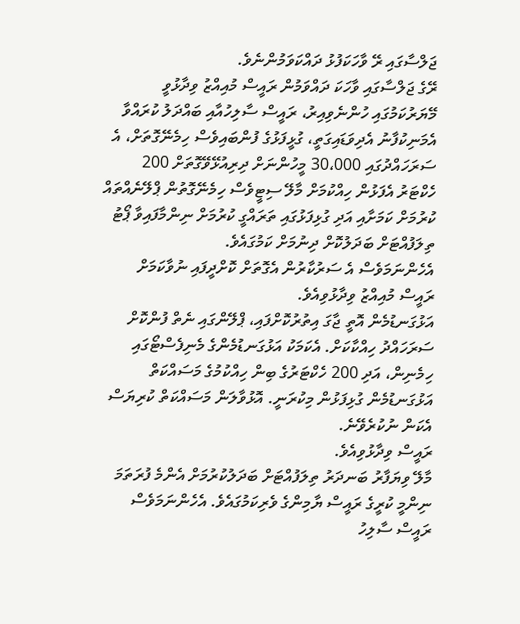ޖަލްސާގައި ރޭ ވާހަކަފުޅު ދައްކަވަމުންނެވެ.
ރޭގެ ޖަލްސާގައި ވާހަކަ ދައްވަމުން ރައީސް މުއިއްޒު ވިދާޅުވީ މޭޔަރުކަމުގައި ހުންނެވިއިރު، ރައީސް ސާލިހުއާއި ބައްދަލު ކުރައްވާ އެމަނިކުފާނު އެދިވަޑައިގަތީ، ގުޅީފަޅުގެ ފުންބައިވެސް ހިމެނޭގޮތަށް، އެ ސަރަހައްދުގައި 30،000 މީހުންނަށް ދިރިއުޅޭވޭގޮތަށް 200 ހެކްޓަރު އެފަޅުން ހިއްކުމަށް މާލޭ ސިޓީވެސް ހިމެނޭގޮތުން ޕްލޭނެއްތައް ކުރުމަށް ކަމަށާއި އަދި ގުޅިފަޅުގައި ތަރައްގީ ކުރުމަށް ނިންމާފައިވާ ޕޯޓު ތިލަފުއްޓަށް ބަދަލުކޮށް ދިނުމަށް ކަމުގައެވެ.
އެހެންނަމަވެސް އެ ސަރުކާރުން އެގޮތަށް ކޮށްދީފައި ނުވާކަމަށް ރައީސް މުއިއްޒު ވިދާޅުވިއެވެ.
އަޅުގަނޑުމެން އޮތީ ޖާގަ އިތުރުކޮށްފައި، ޕްލޭންގައި ނެތް ފުންކޮށް ސަރަހައްދު ހިއްކާކަށް. އެކަމަކު އަޅުގަނޑުމެންގެ މެނިފެސްޓޯގައި ހިމެނިން، އަދި 200 ހެކްޓަރުގެ ބިން ހިއްކުމުގެ މަސައްކަތް އަޅުގަނޑުމެން ގުޅިފަޅުން މިކުރަނީ. އޮޅުވާލަން މަސައްކަތް ކުރިޔަސް އެކަން ނުކުރެވޭނެ.
ރައީސް ވިދާޅުވިއެވެ.
މާލޭ ވިޔަފާރު ބަނދަރު ތިލަފުއްޓަށް ބަދަލުކުރުމަށް އެންމެ ފުރަތަމަ ނިންމީ ކުރީގެ ރައީސް ޔާމިންގެ ވެރިކަމުގައެވެ. އެހެންނަމަވެސް ރައީސް ސާލިހު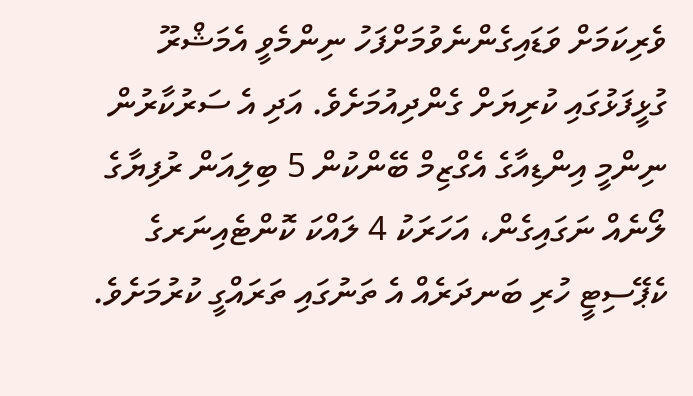ވެރިކަމަށް ވަޑައިގެންނެވުމަށްފަހު ނިންމެވީ އެމަޝްރޫ ގުޅީފަޅުގައި ކުރިޔަށް ގެންދިއުމަށެވެ. އަދި އެ ސަރުކާރުން ނިންމީ އިންޑިއާގެ އެގްޒިމް ބޭންކުން 5 ބިލިއަން ރުފިޔާގެ ލޯނެއް ނަގައިގެން، އަހަރަކު 4 ލައްކަ ކޮންޓެއިނަރގެ ކެޕޭސިޓީ ހުރި ބަނދަރެއް އެ ތަނުގައި ތަރައްގީ ކުރުމަށެވެ.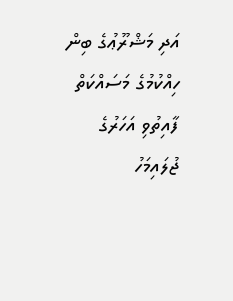އަދި މަޝްރޫޢުގެ ބިން ހިއްކުމުގެ މަސައްކަތް ފާއިތުވި އަހަރުގެ ޖުލައިމަހު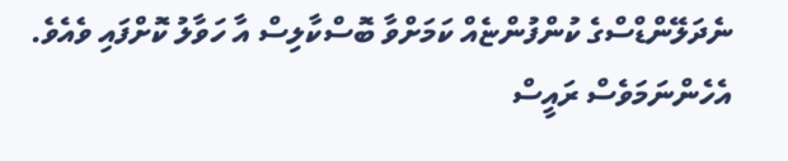ނެދަލޭންޑްސްގެ ކުންފުންޏެއް ކަމަށްވާ ބޮސްކާލިސް އާ ހަވާލު ކޮށްފައި ވެއެވެ.
އެހެންނަމަވެސް ރައީސް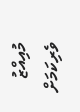މުއިއްޒު ވެރިކަމަށް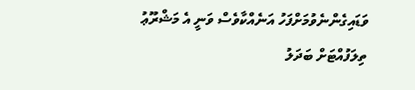ވަޑައިގެންނެވުމަށްފަހު އަނެއްކާވެސް ވަނީ އެ މަޝްރޫޢު ތިލަފުއްޓަށް ބަދަލު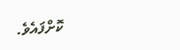ކޮށްފައެވެ.